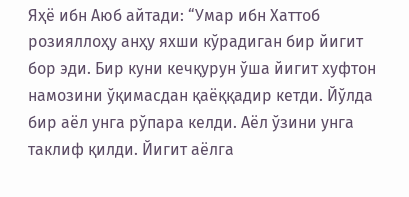Яҳё ибн Аюб айтади: “Умар ибн Хаттоб розияллоҳу анҳу яхши кўрадиган бир йигит бор эди. Бир куни кечқурун ўша йигит хуфтон намозини ўқимасдан қаёққадир кетди. Йўлда бир аёл унга рўпара келди. Аёл ўзини унга таклиф қилди. Йигит аёлга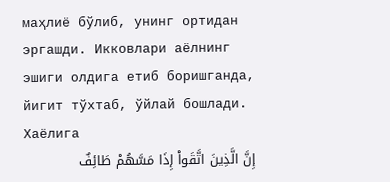маҳлиё бўлиб, унинг ортидан эргашди. Икковлари аёлнинг эшиги олдига етиб боришганда, йигит тўхтаб, ўйлай бошлади. Хаёлига
إِنَّ الَّذِينَ اتَّقَواْ إِذَا مَسَّهُمْ طَائِفٌ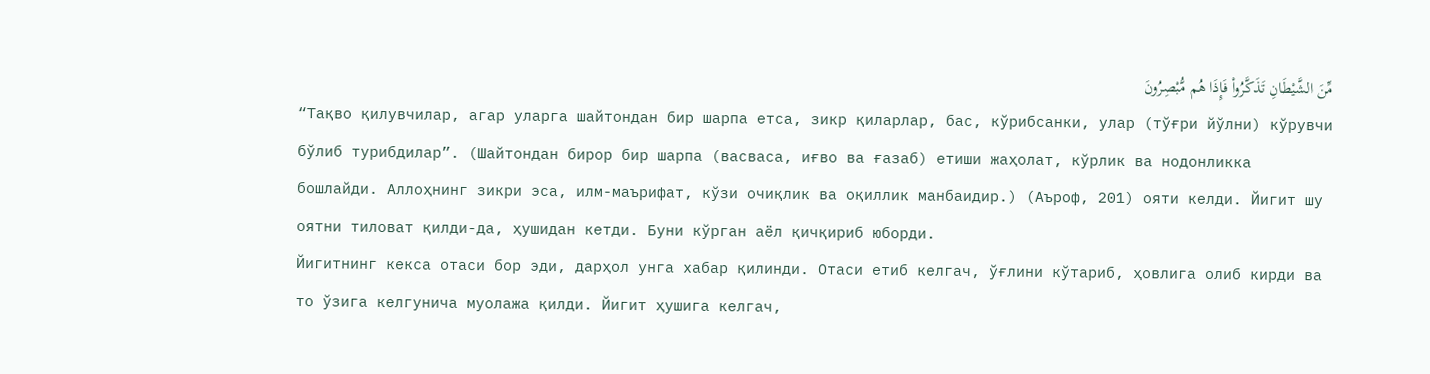مِّنَ الشَّيْطَانِ تَذَكَّرُواْ فَإِذَا هُم مُّبْصِرُونَ
“Тақво қилувчилар, агар уларга шайтондан бир шарпа етса, зикр қиларлар, бас, кўрибсанки, улар (тўғри йўлни) кўрувчи бўлиб турибдилар”. (Шайтондан бирор бир шарпа (васваса, иғво ва ғазаб) етиши жаҳолат, кўрлик ва нодонликка бошлайди. Аллоҳнинг зикри эса, илм-маърифат, кўзи очиқлик ва оқиллик манбаидир.) (Аъроф, 201) ояти келди. Йигит шу оятни тиловат қилди-да, ҳушидан кетди. Буни кўрган аёл қичқириб юборди.
Йигитнинг кекса отаси бор эди, дарҳол унга хабар қилинди. Отаси етиб келгач, ўғлини кўтариб, ҳовлига олиб кирди ва то ўзига келгунича муолажа қилди. Йигит ҳушига келгач,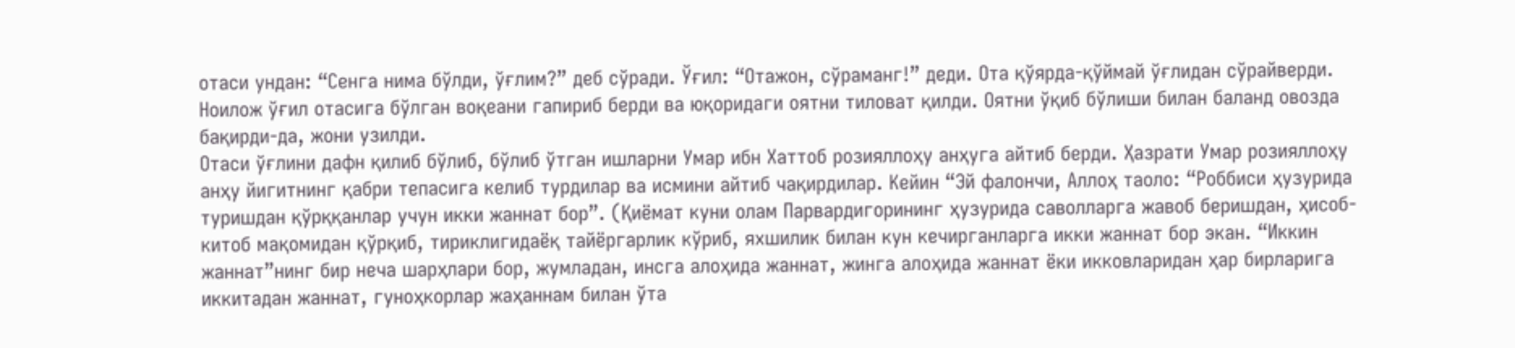отаси ундан: “Сенга нима бўлди, ўғлим?” деб сўради. Ўғил: “Отажон, сўраманг!” деди. Ота қўярда-қўймай ўғлидан сўрайверди. Ноилож ўғил отасига бўлган воқеани гапириб берди ва юқоридаги оятни тиловат қилди. Оятни ўқиб бўлиши билан баланд овозда бақирди-да, жони узилди.
Отаси ўғлини дафн қилиб бўлиб, бўлиб ўтган ишларни Умар ибн Хаттоб розияллоҳу анҳуга айтиб берди. Ҳазрати Умар розияллоҳу анҳу йигитнинг қабри тепасига келиб турдилар ва исмини айтиб чақирдилар. Кейин “Эй фалончи, Аллоҳ таоло: “Роббиси ҳузурида туришдан қўрққанлар учун икки жаннат бор”. (Қиёмат куни олам Парвардигорининг ҳузурида саволларга жавоб беришдан, ҳисоб-китоб мақомидан қўрқиб, тириклигидаёқ тайёргарлик кўриб, яхшилик билан кун кечирганларга икки жаннат бор экан. “Иккин жаннат”нинг бир неча шарҳлари бор, жумладан, инсга алоҳида жаннат, жинга алоҳида жаннат ёки икковларидан ҳар бирларига иккитадан жаннат, гуноҳкорлар жаҳаннам билан ўта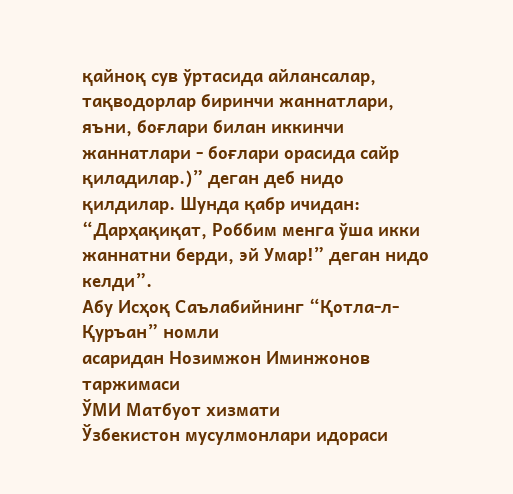қайноқ сув ўртасида айлансалар, тақводорлар биринчи жаннатлари, яъни, боғлари билан иккинчи жаннатлари - боғлари орасида сайр қиладилар.)” деган деб нидо қилдилар. Шунда қабр ичидан: “Дарҳақиқат, Роббим менга ўша икки жаннатни берди, эй Умар!” деган нидо келди”.
Абу Исҳоқ Саълабийнинг “Қотла-л-Қуръан” номли
асаридан Нозимжон Иминжонов таржимаси
ЎМИ Матбуот хизмати
Ўзбекистон мусулмонлари идораси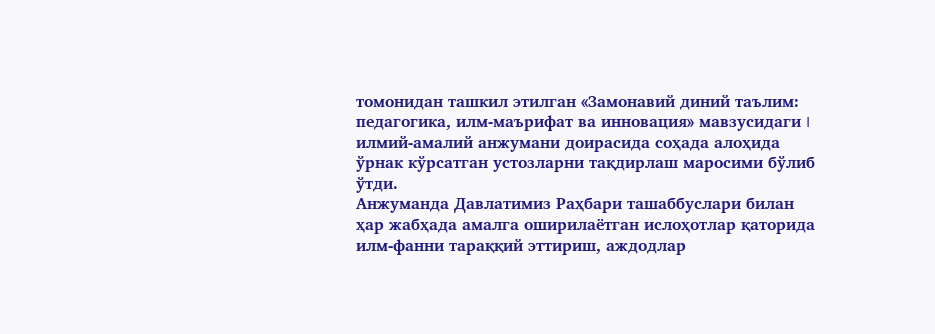томонидан ташкил этилган «Замонавий диний таълим: педагогика, илм-маърифат ва инновация» мавзусидаги I илмий-амалий анжумани доирасида соҳада алоҳида ўрнак кўрсатган устозларни тақдирлаш маросими бўлиб ўтди.
Анжуманда Давлатимиз Раҳбари ташаббуслари билан ҳар жабҳада амалга оширилаётган ислоҳотлар қаторида илм-фанни тараққий эттириш, аждодлар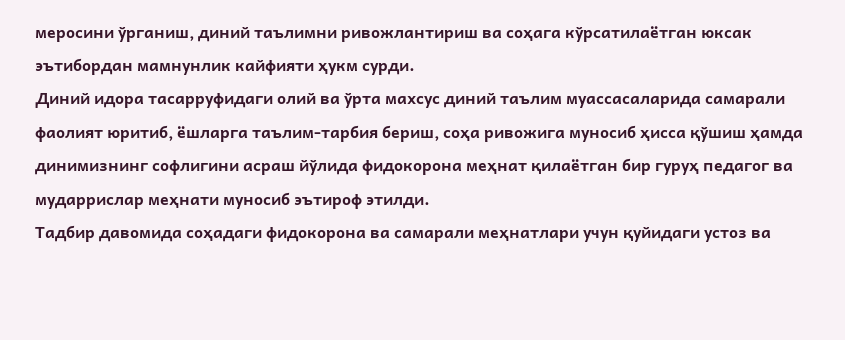меросини ўрганиш, диний таълимни ривожлантириш ва соҳага кўрсатилаётган юксак эътибордан мамнунлик кайфияти ҳукм сурди.
Диний идора тасарруфидаги олий ва ўрта махсус диний таълим муассасаларида самарали фаолият юритиб, ёшларга таълим-тарбия бериш, соҳа ривожига муносиб ҳисса қўшиш ҳамда динимизнинг софлигини асраш йўлида фидокорона меҳнат қилаётган бир гуруҳ педагог ва мударрислар меҳнати муносиб эътироф этилди.
Тадбир давомида соҳадаги фидокорона ва самарали меҳнатлари учун қуйидаги устоз ва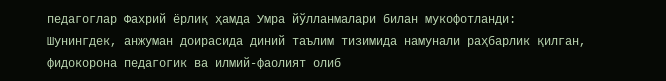педагоглар Фахрий ёрлиқ ҳамда Умра йўлланмалари билан мукофотланди:
Шунингдек, анжуман доирасида диний таълим тизимида намунали раҳбарлик қилган, фидокорона педагогик ва илмий-фаолият олиб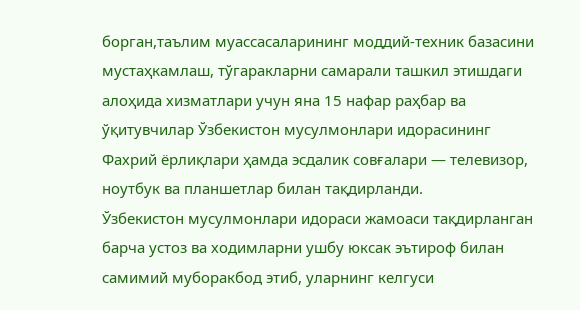борган,таълим муассасаларининг моддий-техник базасини мустаҳкамлаш, тўгаракларни самарали ташкил этишдаги алоҳида хизматлари учун яна 15 нафар раҳбар ва ўқитувчилар Ўзбекистон мусулмонлари идорасининг Фахрий ёрлиқлари ҳамда эсдалик совғалари — телевизор, ноутбук ва планшетлар билан тақдирланди.
Ўзбекистон мусулмонлари идораси жамоаси тақдирланган барча устоз ва ходимларни ушбу юксак эътироф билан самимий муборакбод этиб, уларнинг келгуси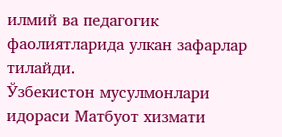илмий ва педагогик фаолиятларида улкан зафарлар тилайди.
Ўзбекистон мусулмонлари идораси Матбуот хизмати